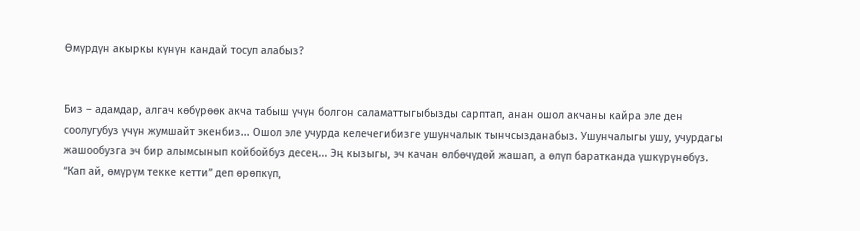Өмүрдүн акыркы күнүн кандай тосуп алабыз?


Биз – адамдар, алгач көбүрөөк акча табыш үчүн болгон саламаттыгыбызды сарптап, анан ошол акчаны кайра эле ден соолугубуз үчүн жумшайт экенбиз... Ошол эле учурда келечегибизге ушунчалык тынчсызданабыз. Ушунчалыгы ушу, учурдагы жашообузга эч бир алымсынып койбойбуз десең... Эң кызыгы, эч качан өлбөчүдөй жашап, а өлүп баратканда үшкүрүнөбүз. “Кап ай, өмүрүм текке кетти” деп өрөпкүп,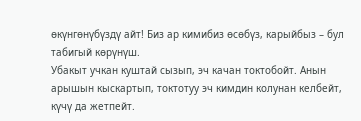өкүнгөнүбүздү айт! Биз ар кимибиз өсөбүз, карыйбыз – бул табигый көрүнүш.
Убакыт учкан куштай сызып, эч качан токтобойт. Анын арышын кыскартып, токтотуу эч кимдин колунан келбейт, күчү да жетпейт.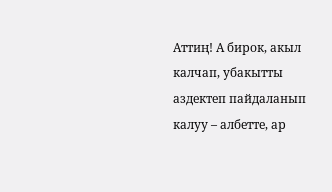Аттиң! А бирок, акыл калчап, убакытты аздектеп пайдаланып калуу – албетте, ар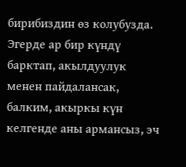бирибиздин өз колубузда. Эгерде ар бир күндү барктап, акылдуулук менен пайдалансак, балким, акыркы күн келгенде аны армансыз, эч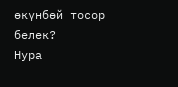өкүнбөй тосор белек?
Нура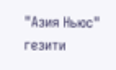"Азия Ньюс" гезити